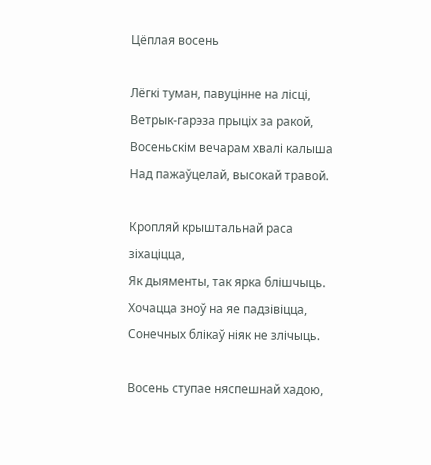Цёплая восень

Лёгкі туман, павуцінне на лісці,
Ветрык-гарэза прыціх за ракой,
Восеньскім вечарам хвалі калыша
Над пажаўцелай, высокай травой.

Кропляй крыштальнай раса зіхаціцца,
Як дыяменты, так ярка блішчыць.
Хочацца зноў на яе падзівіцца,
Сонечных блікаў ніяк не злічыць.

Восень ступае няспешнай хадою,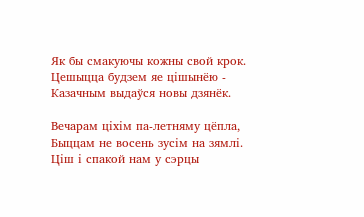Як бы смакуючы кожны свой крок.
Цешыцца будзем яе цішынёю -
Казачным выдаўся новы дзянёк.

Вечарам ціхім па-летняму цёпла,
Быццам не восень зусім на зямлі.
Ціш і спакой нам у сэрцы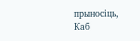прыносіць,
Каб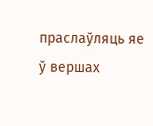праслаўляць яе ў вершах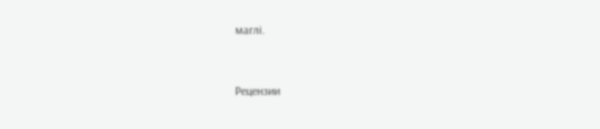маглі.


Рецензии